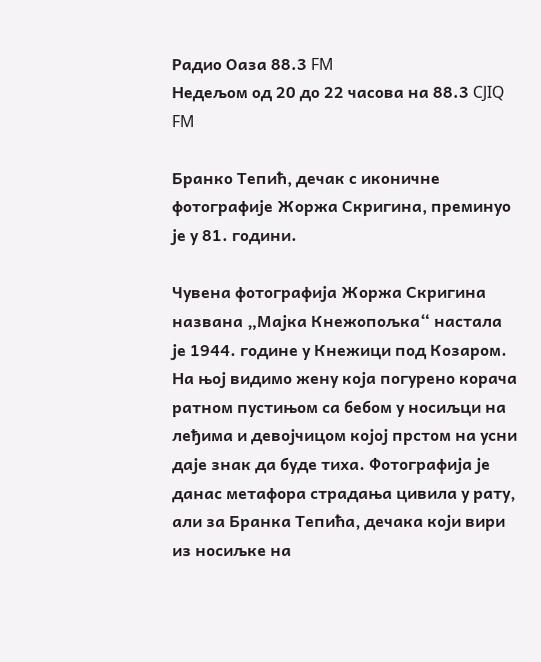Радио Оаза 88.3 FM
Недељом од 20 до 22 часова на 88.3 CJIQ FM

Бранко Тепић, дечак с иконичне фотографије Жоржа Скригина, преминуо је у 81. години.

Чувена фотографија Жоржа Скригина названа „Мајка Кнежопољка“ настала је 1944. године у Кнежици под Козаром. На њој видимо жену која погурено корача ратном пустињом са бебом у носиљци на леђима и девојчицом којој прстом на усни даје знак да буде тиха. Фотографија је данас метафора страдања цивила у рату, али за Бранка Тепића, дечака који вири из носиљке на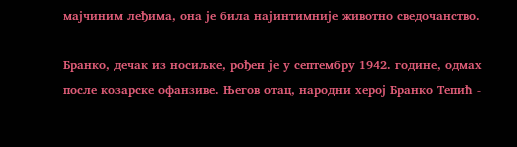мајчиним леђима, она је била најинтимније животно сведочанство.

Бранко, дечак из носиљке, рођен је у септембру 1942. године, одмах после козарске офанзиве. Његов отац, народни херој Бранко Тепић -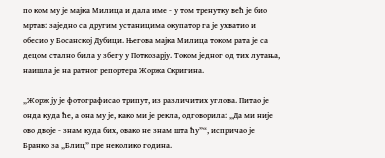по ком му је мајка Милица и дала име - у том тренутку већ је био мртав: заједно са другим устаницима окупатор га је ухватио и обесио у Босанској Дубици. Његова мајка Милица током рата је са децом стално била у збегу у Поткозарју. Током једног од тих лутања, наишла је на ратног репортера Жоржа Скригина.

„Жорж ју је фотографисао трипут, из различитих углова. Питао је онда куда ће, а она му је, како ми је рекла, одговорила: „Да ми није ово двоје - знам куда бих, овако не знам шта ћу”“, испричао је Бранко за „Блиц” пре неколико година.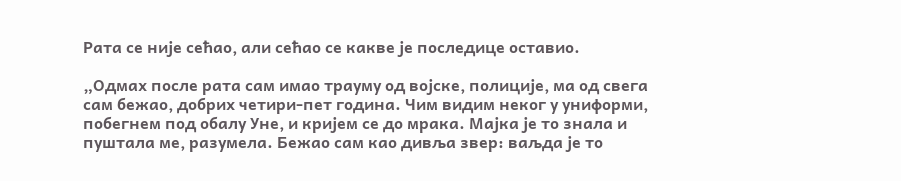Рата се није сећао, али сећао се какве је последице оставио.

„Одмах после рата сам имао трауму од војске, полиције, ма од свега сам бежао, добрих четири-пет година. Чим видим неког у униформи, побегнем под обалу Уне, и кријем се до мрака. Мајка је то знала и пуштала ме, разумела. Бежао сам као дивља звер: ваљда је то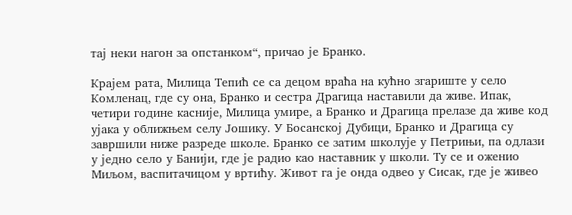тај неки нагон за опстанком“, причао је Бранко.

Крајем рата, Милица Тепић се са децом враћа на кућно згариште у село Комленац, где су она, Бранко и сестра Драгица наставили да живе. Ипак, четири године касније, Милица умире, а Бранко и Драгица прелазе да живе код ујака у оближњем селу Јошику. У Босанској Дубици, Бранко и Драгица су завршили ниже разреде школе. Бранко се затим школује у Петрињи, па одлази у једно село у Банији, где је радио као наставник у школи. Ту се и оженио Миљом, васпитачицом у вртићу. Живот га је онда одвео у Сисак, где је живео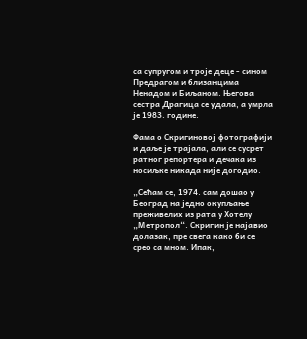са супругом и троје деце - сином Предрагом и близанцима Ненадом и Биљаном. Његова сестра Драгица се удала, а умрла је 1983. године.

Фама о Скригиновој фотографији и даље је трајала, али се сусрет ратног репортера и дечака из носиљке никада није догодио.

„Сећам се, 1974. сам дошао у Београд на једно окупљање преживелих из рата у Хотелу „Метропол“. Скригин је најавио долазак, пре свега како би се срео са мном. Ипак,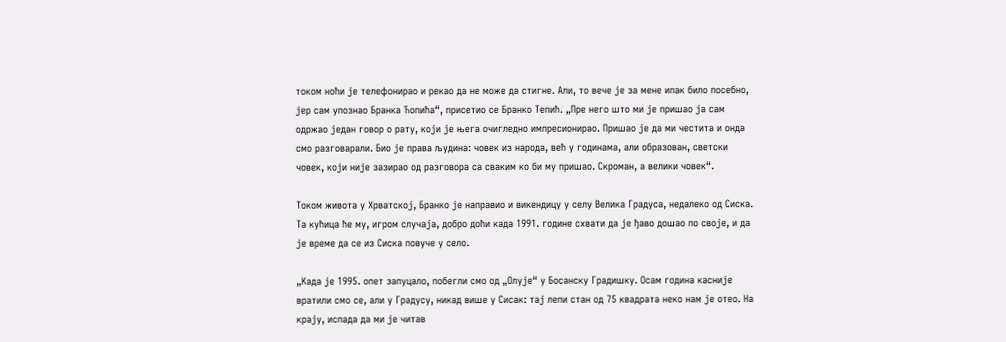током ноћи је телефонирао и рекао да не може да стигне. Али, то вече је за мене ипак било посебно, јер сам упознао Бранка Ћопића“, присетио се Бранко Тепић. „Пре него што ми је пришао ја сам одржао један говор о рату, који је њега очигледно импресионирао. Пришао је да ми честита и онда смо разговарали. Био је права људина: човек из народа, већ у годинама, али образован, светски човек, који није зазирао од разговора са сваким ко би му пришао. Скроман, а велики човек“.

Током живота у Хрватској, Бранко је направио и викендицу у селу Велика Градуса, недалеко од Сиска. Та кућица ће му, игром случаја, добро доћи када 1991. године схвати да је ђаво дошао по своје, и да је време да се из Сиска повуче у село.

„Када је 1995. опет запуцало, побегли смо од „Олује“ у Босанску Градишку. Осам година касније вратили смо се, али у Градусу, никад више у Сисак: тај лепи стан од 75 квадрата неко нам је отео. На крају, испада да ми је читав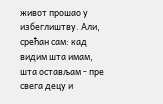живот прошао у избеглиштву. Али, срећан сам: кад видим шта имам, шта остављам - пре свега децу и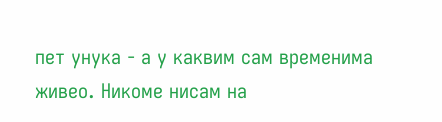пет унука - а у каквим сам временима живео. Никоме нисам на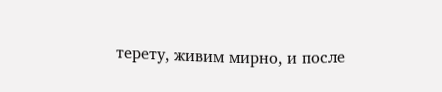терету, живим мирно, и после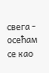свега - осећам се као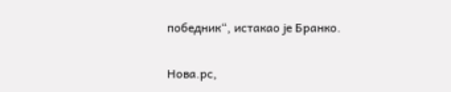победник“, истакао је Бранко.

Нова.рс,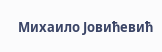Михаило Јовићевић